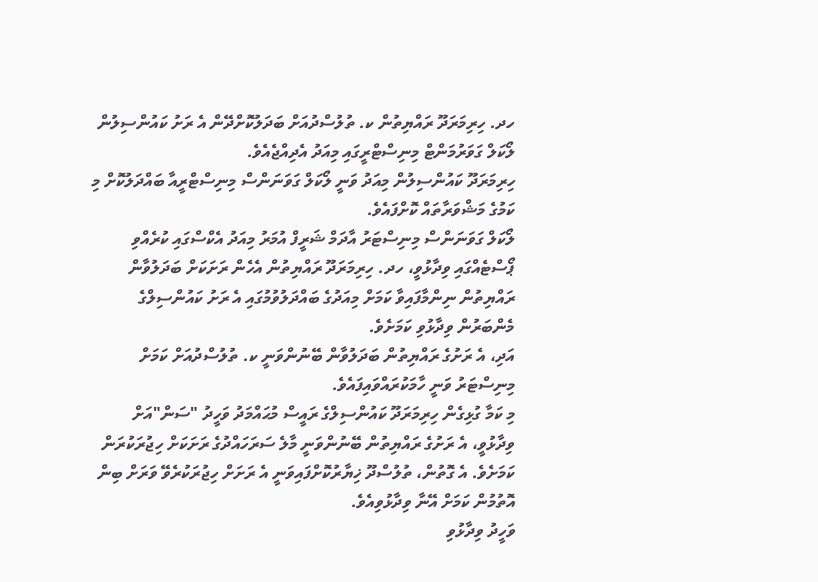ހދ. ހިރިމަރަދޫ ރައްޔިތުން ކ. ތުލުސްދުއަށް ބަދަލުކޮށްދޭން އެ ރަށު ކައުންސިލުން ލޯކަލް ގަވަރުމަންޓް މިނިސްޓްރީގައި މިއަދު އެދިއްޖެއެވެ.
ހިރިމަރަދޫ ކައުންސިލުން މިއަދު ވަނީ ލޯކަލް ގަވަނަންސް މިނިސްޓްރީއާ ބައްދަލުކޮށް މި ކަމުގެ މަޝްވަރާތައް ކޮށްފައެވެ.
ލޯކަލް ގަވަނަންސް މިނިސްޓަރު އާދަމް ޝަރީފް އުމަރު މިއަދު އެކްސްގައި ކުރެއްވި ޕޯސްޓެއްގައި ވިދާޅުވީ، ހދ. ހިރިމަރަދޫ ރައްޔިތުން އެހެން ރަށަކަށް ބަދަލުވާން ރައްޔިތުން ނިންމާފައިވާ ކަމަށް މިއަދުގެ ބައްދަލުވުމުގައި އެ ރަށު ކައުންސިލްގެ މެންބަރުން ވިދާޅުވި ކަމަށެވެ.
އަދި، އެ ރަށުގެ ރައްޔިތުން ބަދަލުވާން ބޭނުންވަނީ ކ. ތުލުސްދުއަށް ކަމަށް މިނިސްޓަރު ވަނީ ހާމަކުރައްވައިފައެވެ.
މި ކަމާ ގުޅިގެން ހިރިމަރަދޫ ކައުންސިލްގެ ރައީސް މުޙައްމަދު ވަހީދު "ސަން"އަށް ވިދާޅުވީ، އެ ރަށުގެ ރައްޔިތުން ބޭނުންވަނީ މާލެ ސަރަހައްދުގެ ރަށަކަށް ހިޖުރަކުރަން ކަމަށެވެ. އެ ގޮތުން، ތުލުސްދޫ ޚިޔާރުކޮށްފައިވަނީ އެ ރަށަށް ހިޖުރަކުރެވޭ ވަރަށް ބިން އޮތުމުން ކަމަށް އޭނާ ވިދާޅުވިއެވެ.
ވަހީދު ވިދާޅުވި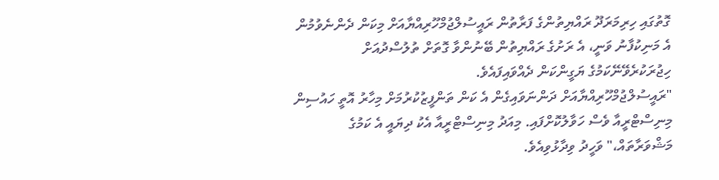ގޮތުގައި ހިރިމަރަދޫ ރައްޔިތުންގެ ފަރާތުން ރައީސުލްޖުމްހޫރިއްޔާއަށް މިކަން ދެންނެވުމުން އެ މަނިކުފާނު ވަނީ، އެ ރަށުގެ ރައްޔިތުން ބޭނުންވާ ގޮތަށް ތުލުސްދުއަށް ހިޖުރަކުރެވޭނޭކަމުގެ ޔަގީންކަން ދެއްވައިފައެވެ.
"ރައީސުލްޖުމްހޫރިއްޔާއަށް ދަންނަވައިގެން އެ ކަން ތަންފީޒުކުރުމަށް މިހާރު އޮތީ ހައުސިން މިނިސްޓްރީއާ ވެސް ހަވާލުކޮށްފައި. މިއަދު މިނިސްޓްރީއާ އެކު ދިޔައީ އެ ކަމުގެ މަޝްވަރާތައް،" ވަހީދު ވިދާޅުވިއެވެ.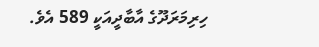ހިރިމަރަދޫގެ އާބާދީއަކީ 589 އެވެ.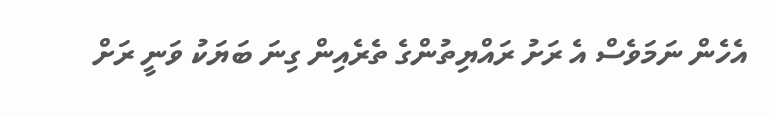އެހެން ނަމަވެސް އެ ރަށު ރައްޔިތުންގެ ތެރެއިން ގިނަ ބަޔަކު ވަނީ ރަށް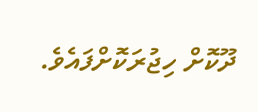ދޫކޮށް ހިޖުރަކޮށްފައެވެ.